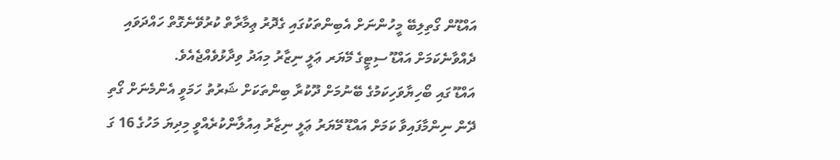އައްޑޫން ގޯތިލިބޭ މީހުންނަށް އެބިންތަކުގައި ގެދޮރު ޢިމާރާތް ކުރުވޭނެގޮތް ހައްދަވައި ދެއްވާނެކަމަށް އައްޑޫ ސިޓީގެ މޭޔަރ ޢަލީ ނިޒާރު މިއަދު ވިދާޅުވެއްޖެއެވެ.
އައްޑޫ ގައި ބޯހިޔާވަހިކަމުގެ ބޭނުމަށް ދޫކުރާ ބިންތަކަށް ޝަރުތު ހަމަވީ އެންމެނަށް ގޯތި ދޭން ނިންމާފައިވާ ކަމަށް އައްޑޫ މޭޔަރު ޢަލީ ނިޒާރު އިއުލާންކުރެއްވީ މިދިޔަ މަހުގެ 16 ގަ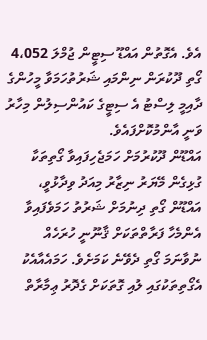އެވެ. އެގޮތުން އައްޑޫ ސިޓީން ޖުމްލަ 4،052 ގޯތި ދޫކުރަން ނިންމައި ޝަރުތުހަމަވާ މީހުންގެ ދާއިމީ ލިސްޓު އެ ސިޓީގެ ކައުންސިލުން މިހާރު ވަނީ އާންމުކޮށްފައެވެ.
އައްޑޫން ދޫކުރުމަށް ހަމަޖެހިފައިވާ ގޯތިތަކާ ގުޅިގެން މޭޔަރު ނިޒާރު މިއަދު ވިދާޅުވީ، އައްޑޫން ގޯތި ދިނުމަށް ޝަރުތު ހަމަވެފައިވާ އެންމެހާ ފަރާތްތަކަށް ޤާނޫނީ ހުރަހެއް ނުވާނަމަ ގޯތި ދެވޭނެ ކަމަށެވެ. ހަމައެއާއެކު އެގޯތިތަކުގައި ލުއި ގޮތަކަށް ގެދޮރު ޢިމާރާތް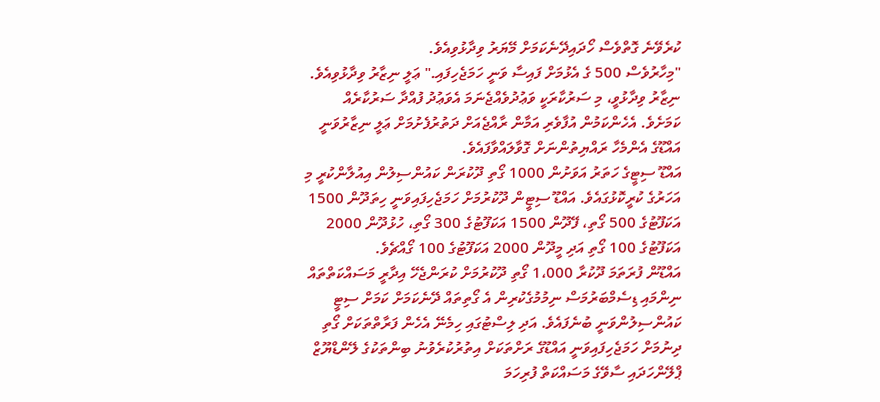ކުރެވޭނެ ގޮތްވެސް ހޯދައިދޭނެކަމަށް މޭޔަރު ވިދާޅުވިއެވެ.
"މިހާރުވެސް 500 ގެ އެޅުމަށް ފައިސާ ވަނީ ހަމަޖެހިފައި." ޢަލީ ނިޒާރު ވިދާޅުވިއެވެ.
ނިޒާރު ވިދާޅުވީ، މި ސަރުކާރަކީ ވަޢުދުވެއްޖެނަމަ އެވަޢުދު ފުއްދާ ސަރުކާރެއް ކަމަށެވެ. އެހެންކަމުން އުފާވެރި އަމާން ރާއްޖެއަށް ދަތުރުފެށުމަށް ޢަލީ ނިޒާރުވަނީ އައްޑޫގެ އެންމެހާ ރައްޔިތުންނަށް ގޮވާލައްވާފައެވެ.
އައްޑޫ ސިޓީގެ ހަތަރު އަވަށުން 1000 ގޯތި ދޫކުރަން ކައުންސިލުން އިއުލާންކުރީ މި އަހަރުގެ ކުރީކޮޅުގައެވެ. އައްޑޫ ސިޓީން ދޫކުރުމަށް ހަމަޖެހިފައިވަނީ ހިތަދޫން 1500 އަކަފޫޓުގެ 500 ގޯތި، ފޭދޫން 1500 އަކަފޫޓުގެ 300 ގޯތި، ހުޅުދޫން 2000 އަކަފޫޓުގެ 100 ގޯތި އަދި މީދޫން 2000 އަކަފޫޓުގެ 100 ގޯއްޗެވެ.
އައްޑޫން ފުރަތަމަ ދޫކުރާ 1،000 ގޯތި ދޫކުރުމަށް ކުރަންޖެހޭ އިދާރީ މަސައްކަތްތައް ނިންމައި ޑިސެމްބަރުމަސް ނިމުމުގެކުރިން އެ ގޯތިތައް ދޭނެކަމަށް ކަމަށް ސިޓީ ކައުންސިލުންވަނީ ބުނެފައެވެ. އަދި ލިސްޓުގައި ހިމެނޭ އެހެން ފަރާތްތަކަށް ގޯތި ދިނުމަށް ހަމަޖެހިފައިވަނީ އައްޑޫގެ ރަށްތަކަށް އިތުރުކުރެވުނު ބިންތަކުގެ ލޭންޑްޔޫޒް ޕްލޭންހަދައި ސާވޭގެ މަސައްކަތް ފުރިހަމަ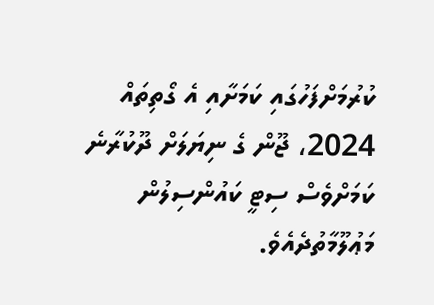ކުރުމަށްފަހުގައި ކަމަށާއި އެ ގޯތިތައް 2024، ޖޫން ގެ ނިޔަލަށް ދޫކުރާނެ ކަމަށްވެސް ސިޓީ ކައުންސިލުން މަޢުލޫމާތުދެއެވެ.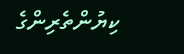ކިޔުންތެރިންގެ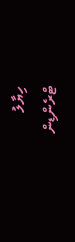ހިޔާލު
ޓްރެންޑިން